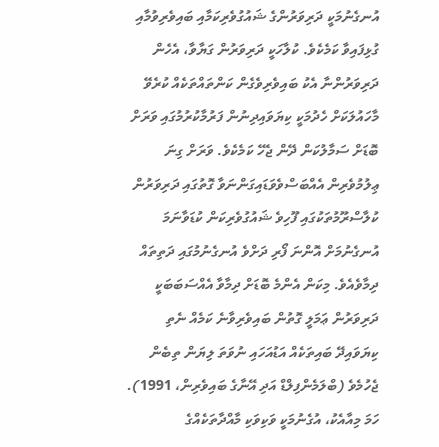އުނގެނުމަކީ ދަރިވަރުންގެ ޝައުގުވެރިކަމާއި ބައިވެރިވުމާއި ގުޅިފައިވާ ކަމެކެވެ. ކުލާހަކީ ދަރިވަރުން ގަޔާވާ، އެހެން ދަރިވަރުންނާ އެކު ބައިވެރިވެގެން ކަންތައްތަކެއް ކުރެވޭ މާހައުލަކަށް ހެދުމަކީ ކިޔަވައިދިނުން ފަރުމާކުރުމުގައި ވަރަށް ބޮޑަށް ސަމާލުކަން ދޭން ޖެހޭ ކަމެކެވެ. ވަރަށް ގިނަ ޢިލުމުވެރިން އެއްބަސްވެވަޑައިގަންނަވާ ގޮތުގައި ދަރިވަރުން ކުލާސްރޫމުތަކުގައި ފޫހިވެ ޝައުގުވެރިކަން ކުޑަވާނަމަ އުނގެނުމަށް އޮންނަ ފޯރި ދަށްވެ އުނގެނުމުގައި ދަތިތައް ދިމާވެއެވެ. މިކަން އެންމެ ބޮޑަށް ދިމާވާ އެއްސަބަބަކީ ދަރިވަރުން ޢަމަލީ ގޮތުން ބައިވެރިވާނެ ކަމެއް ނެތި ކިޔަވައިދޭ ބައިތަކެއް އަޑުއަހައި ނުވަތަ ލިޔަން ތިބެން ޖެހުމެވެ (ބްލަމެންފިލްޑް އަދި އޭނާގެ ބައިވެރިން، 1991). ހަމަ މިއާއެކު، އުގެނުމަކީ ވަކިވަކި މާއްދާތަކެއްގެ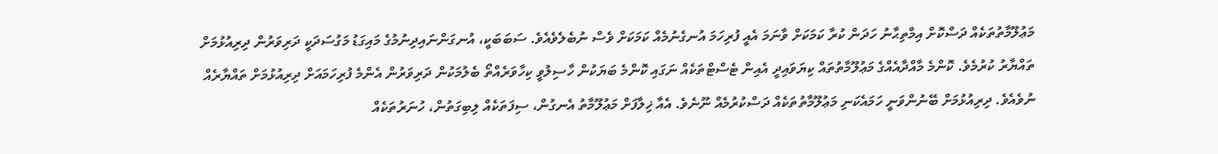މަޢުލޫމާތުތަކެއް ދަސްކޮށް އިމްތިޙާނު ހަދަން ކުރާ ކަމަކަށް ވާނަމަ އެއީ ފުރިހަމަ އުނގެނުމެއް ކަމަކަށް ވެސް ނުބެލެވެއެވެ. ސަބަބަކީ، އުނގަންނައިދިނުމުގެ މައިގަޑު މަގުސަދަކީ ދަރިވަރުން ދިރިއުޅުމަށް ތައްޔާރު ކުރުމެވެ. ކޮންމެ މާއްދާއެއްގެ މަޢުލޫމާތުތައް ކިޔަވައިދީ އެއިން ޓެސްޓްތަކެއް ނަގައި ކޮންމެ ބަޔަކުން ހާސިލުވީ ކިހާވަރެއްތޯ ބެލުމަކުން ދަރިވަރުން އެންމެ ފުރިހަމައަށް ދިރިއުޅުމަށް ތައްޔާރެއް ނުވެއެވެ. ދިރިއުޅުމަށް ބޭނުންވަނީ ހަމައެކަނި މަޢުލޫމާތުތަކެއް ދަސްކުރުމެއް ނޫނެވެ. އެއާ ޚިލާފަށް މަޢުލޫމާތު އެނގުން، ސިފަތަކެއް ލިބިގަތުން، ހުނަރުތަކެއް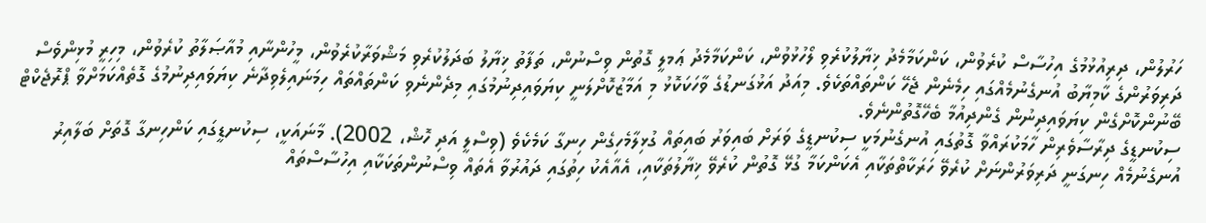ހަރުލުން، ދިރިއުޅުމުގެ އިހުސާސް ކުރެވުން، ކަންކަމާމެދު ޚިޔާލުކުރެވި ލޯހުޅުވުން، ކަންކަމާމެދު ޢަމލީ ގޮތުން ވިސްނުން، ތަފާތު ޚިޔާލު ބަދަލުކުރެވި މަޝްވަރާކުރެވުން، މީހުންނާއި މުއާޞަލާތު ކުރެވުން، މިހިރީ މުޅިންވެސް ދަރިވަރުންގެ ކާމިޔާބު އުނގެނުމެއްގައި ހިމެނެން ޖެހޭ ކަންތައްތަކެވެ. މިއަދު އަޅުގަނޑުގެ ވާހަކަކޮޅު މި އަމާޒުކޮށްލަނީ ކިޔަވައިދިނުމުގައި މިދެންނެވި ކަންތައްތައް ހިމަނައިލެވިދާނެ ކިޔަވައިދިނުމުގެ ގޮތެއްކަމަށްވާ ޕްރޮޖެކްޓް ބޭނުންކޮށްގެން ކިޔަވައިދިނުން ގެންދިއުމާ ބެހޭގޮތުންނެވެ.
ސިކުނޑީގެ ދިރާސާވެރިން ހާމަކުރައްވާ ގޮތުގައި އުނގެނުމަކީ ސިކުނޑީގެ ވަރަށް ބައިވަރު ބައިތައް ގުޅިލާމެހިގެން ހިނގާ ކަމެކެވެ (ވިސްލީ އަދި ހޮޝް، 2002). މާނައަކީ، ސިކުނޑީގައި ކަންހިނގާ ގޮތަށް ބަލާއިރު އުނގެނުމެއް ހިނގަނީ ދަރިވަރުންނަށް ކުރެވޭ ހަރަކާތްތަކާއި އެކަންކަމާ ގުޅޭ ގޮތުން ކުރެވޭ ޚިޔާލުތަކާއި، އެއާއެކު ހިތުގައި ދައުރުވާ އެތައް ވިސްނުންތަކަކާއި އިހުސާސްތައް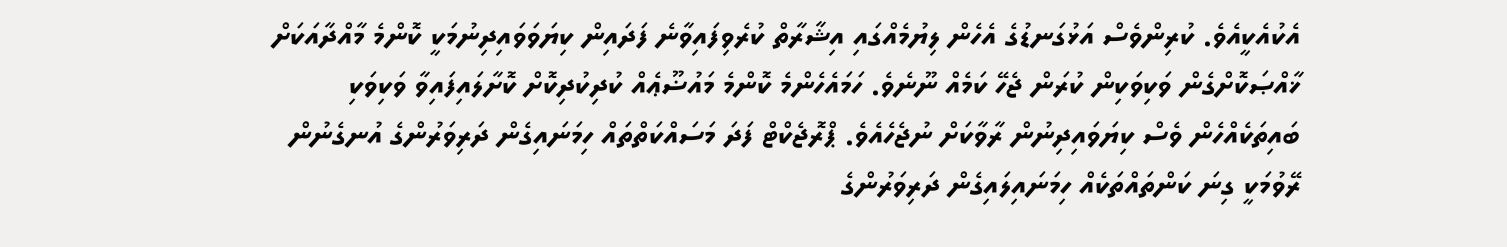އެކުއެކީއެވެ. ކުރިންވެސް އަޅުގަނޑުގެ އެހެން ލިޔުމެއްގައި އިޝާރާތް ކުރެވިފައިވާނެ ފަދައިން ކިޔަވަވައިދިނުމަކީ ކޮންމެ މާއްދާއަކަށް ޚާއްޞަކޮށްގެން ވަކިވަކިން ކުރަން ޖެހޭ ކަމެއް ނޫނެވެ. ހަމައެހެންމެ ކޮންމެ މައުޟޫޢެއް ކުދިކުދިކޮށް ކޮށާލައިފައިވާ ވަކިވަކި ބައިތަކެއްހެން ވެސް ކިޔަވައިދިނުން ރާވާކަށް ނުޖެހެއެވެ. ޕްރޮޖެކްޓް ފަދަ މަސައްކަތްތައް ހިމަނައިގެން ދަރިވަރުންގެ އުނގެނުން ރޭވުމަކީ ގިނަ ކަންތައްތަކެއް ހިމަނައިލައިގެން ދަރިވަރުންގެ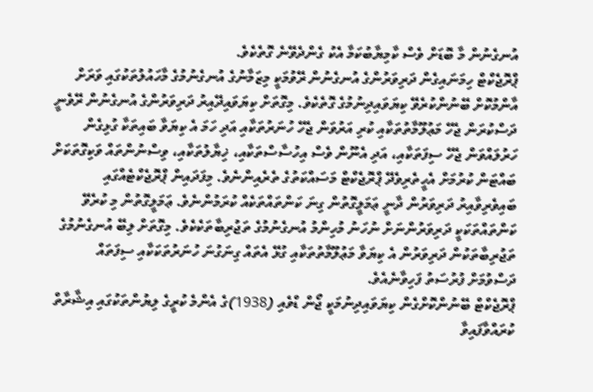އުނގެނުން މާ ބޮޑަށް ވެސް ކާމިޔާބުކަމާ އެކު ގެންދެވޭނެ ގޮތެކެވެ.
ޕްރޮޖެކްޓް ހިމަނައިގެން ދަރިވަރުންގެ އުނގެނުން ރޭވުމަކީ މިޒަމާނުގެ އުނގެނުމުގެ މާހައުލުތަކުގައި ވަރަށް އާންމުކޮށް ބޭނުންކުރެވޭ ކިޔަވައިދިނުމުގެ ގޮތެކެވެ. މިގޮތަށް ކިޔަވައިދޭއިރު ދަރިވަރުންގެ އުނގެނުން ރޭވެނީ ދަސްކުރަން ޖެހޭ މަޢުލޫމާތުތަކާއި ކުރި އަރުވަން ޖެހޭ ހުނަރުތަކާއި އަދި ހަމަ އެ ކިޔަވާ ބައިތަކާ ގުޅިގެން ހަރުލައްވަން ޖެހޭ ސިފަތަކާއި، އަދި އެނޫން ވެސް އިހުސާސްތަކާއި، ޚިޔާލުތަކާއި، ވިސްނުންތައް ވަކިގޮތަކަށް ބައްޓަން ކުރުމަށް އެހީތެރިވެދޭ ޕްރޮޖެކްޓް މަސައްކަތުގެ ތެރެއިންނެވެ. މިފަދައިން ޕްރޮޖެކްޓެއްގައި ބައިވެރިވާއިރު ދަރިވަރުން ދާނީ ޢަމަލީގޮތުން ގިނަ ކަންތައްތަކެއް ކުރަމުންނެވެ. ޢަމަލީގޮތުން މި ކުރެވޭ ކަންތައްތަކަކީ ދަރިވަރުންނަށް ނުހަނު މުހިންމު އުނގެނުމުގެ ތަޖުރިބާތަކެކެވެ. މިގޮތަށް ލިބޭ އުނގެނުމުގެ ތަޖުރިބާތަކުން ދަރިވަރުން އެ ކިޔަވާ މަޢުލޫމާތުތަކާއި ގުޅޭ އެތައް ގިނަގުނަ ހުނަރުތަކަކާއި ސިފަތައް ދަސްވުމަށް ފުރުސަތު ފަހިވާނެއެވެ.
ޕްރޮޖެކްޓް ބޭނުންކޮށްގެން ކިޔަވައިދިނުމަކީ ޖޯން ޑްވެއި (1938)ގެ އެންމެ ކުރީގެ ލިޔުންތަކުގައި އިޝާރާތް ކުރައްވާފައިވާ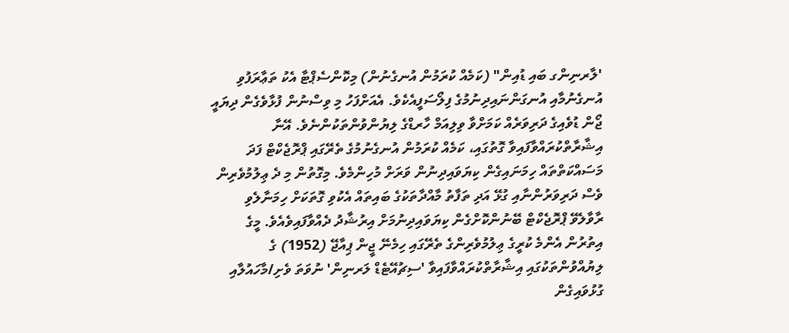'ލާރނިންގ ބައި ޑުއިން" (ކަމެއް ކުރަމުން އުނގެނުން) މިކޮންސެޕްޓާ އެކު ތަޢާރަފުވި އުނގެނުމާއި އުނގަންނައިދިނުމުގެ ފިލޯސަފީއެކެވެ. އެއަށްފަހު މި ވިސްނުން ފުޅާވެގެން ދިޔައީ ޖޯން ޑުވެއިގެ ދަރިވަރެއް ކަމަށްވާ ވިލިއަމް ހާރޑްގެ ލިޔުންވުންތަކުންނެވެ. އޭނާ އިޝާރާތްކުރައްވާފައިވާ ގޮތުގައި، ކަމެއް ކުރަމުން އުނގެނުމުގެ ތެރޭގައި ޕްރޮޖެކްޓް ފަދަ މަސައްކަތްތައް ހިމަނައިގެން ކިޔަވައިދިނުން ވަރަށް މުހިންމެވެ. މިގޮތުން މި ދެ ޢިލުމުވެރިން ވެސް ދަރިވަރުންނާއި ގުޅޭ އަދި ތަފާތު މާއްދާތަކުގެ ބައިތައް އެކުވި ގޮތަކަށް ހިމަނާލެވި ރާވާލެވޭ ޕްރޮޖެކްޓް ބޭނުންކޮށްގެން ކިޔަވައިދިނުމަށް އިރުޝާދު ދެއްވާފައިވެއެވެ. މީގެ އިތުރުން އެންމެ ކުރީގެ ޢިލުމުވެރިންގެ ތެރޭގައި ހިމެނޭ ޖީން ޕިއާޖޭ (1952) ގެ ލިޔުއްވުންތަކުގައި އިޝާރާތްކުރައްވާފައިވާ 'ސިޗުއޭޓެޑް ލަރނިން' ނުވަތަ ވެށި/މާހައުލާއި ގުޅުވައިގެން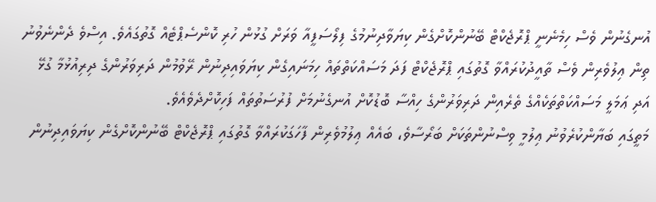އުނގެނުން ވެސް ހިމެނެނީ ޕްރޮޖެކްޓް ބޭނުންކޮށްގެން ކިޔަވާދިނުމުގެ ފިލޯސަފީއާ ވަރަށް ގުޅުން ހުރި ކޮންސެޕްޓެއް ގޮތުގައެވެ. އިސްވެ ދެންނެވުނު ތިން ޢިލުވެރިން ވެސް ތާއީދުކުރައްވާ ގޮތުގައި ޕްރޮޖެކްޓް ފަދަ މަސައްކަތްތައް ހިމަނައިގެން ކިޔަވައިދިނުން ރޭވުމުން ދަރިވަރުންގެ ދިރިއުޅުމާ ގުޅޭ އަދި ޢަމަލީ މަސައްކަތްތަކެއްގެ ތެރެއިން ދަރިވަރުންގެ ހިއްސާ ބޮޑުކޮށް އުނގެނުމަށް ފުރުސަތުތައް ފަހިކޮށްދެވެއެވެ.
މަތީގައި ބަޔާންކުރެވުނު ޢިލުމީ ވިސްނުންތަކަށް ބަރޯސާވެ، ބައެއް ޢިލުމުވެރިން ފާހަގަކުރައްވާ ގޮތުގައި ޕްރޮޖެކްޓް ބޭނުންކޮށްގެން ކިޔަވައިދިނުން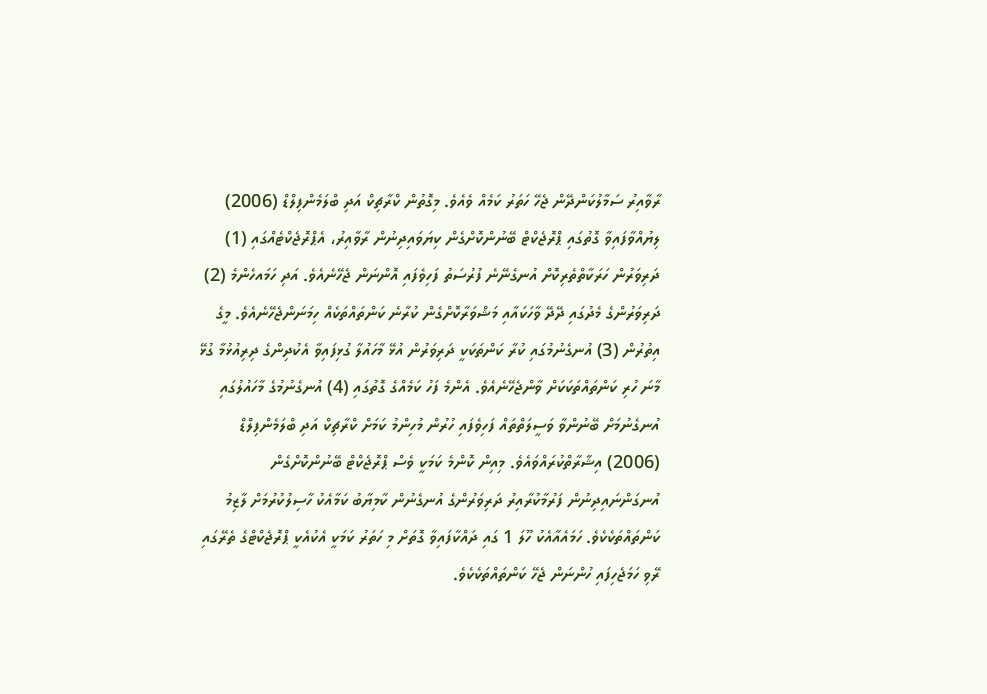ރާވާއިރު ސަމާލުކަންދޭން ޖެހޭ ހަތަރު ކަމެއް ވެއެވެ. މިގޮތުން ކްރާޗިކް އަދި ބްލަމެންފިލްޑް (2006) ލިޔުއްވާފައިވާ ގޮތުގައި ޕްރޮޖެކްޓް ބޭނުންކޮށްގެން ކިޔަވައިދިނުން ރާވާއިރު، އެޕްރޮޖެކްޓެއްގައި (1) ދަރިވަރުން ހަރަކާތްތެރިކޮށް އުނގެނޭނެ ފުރުސަތު ފަހިވެފައި އޮންނަން ޖެހޭނެއެވެ. އަދި ހަމައހެންމެ (2) ދަރިވަރުންގެ މެދުގައި ދޭދޭ ވާހަކައާއި މަޝްވަރާކޮށްގެން ކުރާނެ ކަންތައްތަކެއް ހިމަނަންޖެހޭނެއެވެ. މީގެ އިތުރުން (3) އުނގެނުމުގައި ކުރާ ކަންތަކަކީ ދަރިވަރުން އުޅޭ މާހައުލާ ގުޅިފައިވާ އެކުދިންގެ ދިރިއުޅުމާ ގުޅޭ މާނަ ހުރި ކަންތައްތަކަކަށް ވާންޖެހޭނެއެވެ. އެންމެ ފަހު ކަމެއްގެ ގޮތުގައި (4) އުނގެނުމުގެ މާހައުލުގައި އުނގެނުމަށް ބޭނުންވާ ވަސީލަތްތައް ފަހިވެފައި ހުރުން މުހިންމު ކަމަށް ކްރާޗިކް އަދި ބްލަމެންފިލްޑް (2006) އިޝާރާތްކުރައްވައެވެ. މިއިން ކޮންމެ ކަމަކީ ވެސް ޕްރޮޖެކްޓް ބޭނުންކޮށްގެން އުނގަންނައިދިނުން ފަރުމާކުރާއިރު ދަރިވަރުންގެ އުނގެނުން ކާމިޔާބު ކަމާއެކު ހާސިލުކުރުމަށް ލާޒިމު ކަންތައްތަކެކެވެ. ހަމައެއާއެކު ހޫލަ 1 ގައި ދައްކާފައިވާ ގޮތަށް މި ހަތަރު ކަމަކީ އެކުއެކީ ޕްރޮޖެކްޓްގެ ތެރޭގައި ރޭވި ހަމަޖެހިފައި ހުންނަން ޖެހޭ ކަންތައްތަކެކެވެ.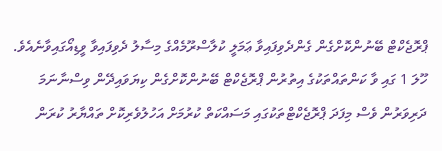ޕްރޮޖެކްޓް ބޭނުންކޮށްގެން ގެންދެވިފައިވާ ޢަމަލީ ކުލާސްރޫމެއްގެ މިސާލު ދެވިފައިވާ ވީޑިއޯގައިވާނެއެވެ.
ހޫލަ 1 ގައި ވާ ކަންތައްތަކުގެ އިތުރުން ޕްރޮޖެކްޓް ބޭނުންކޮށްގެން ކިޔަވައިދޭން ވިސްނާނަމަ ދަރިވަރުން ވެސް މިފަދަ ޕްރޮޖެކްޓްތަކުގައި މަސައްކަތް ކުރުމަށް އަހުލުވެރިކޮށް ތައްޔާރު ކުރަން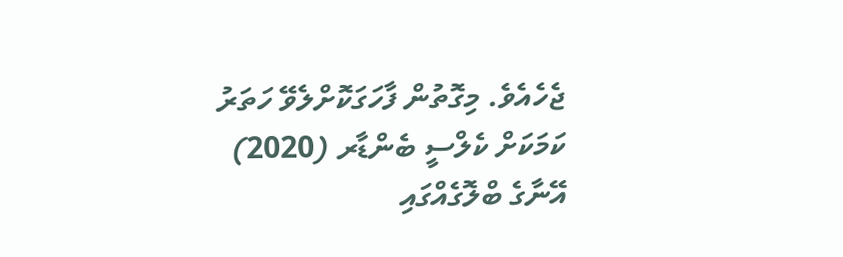ޖެހެއެވެ. މިގޮތުން ފާހަގަކޮށްލެވޭ ހަތަރު ކަމަކަށް ކެލްސީ ބެންޑާރ (2020) އޭނާގެ ބްލޮގެއްގައި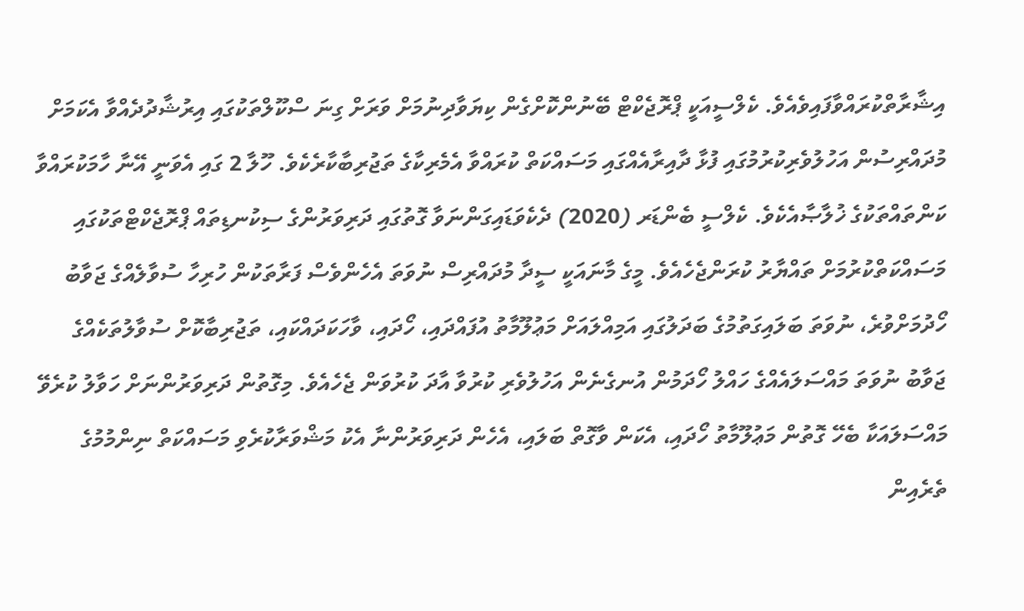އިޝާރާތްކުރައްވާފައިވެއެވެ. ކެލްސީއަކީ ޕްރޮޖެކްޓް ބޭނުންކޮށްގެން ކިޔަވާދިނުމަށް ވަރަށް ގިނަ ސްކޫލްތަކުގައި އިރުޝާދުދެއްވާ އެކަމަށް މުދައްރިސުން އަހުލުވެރިކުރުމުގައި ފުޅާ ދާއިރާއެއްގައި މަސައްކަތް ކުރައްވާ އެމެރިކާގެ ތަޖުރިބާކާރެކެވެ. ހޫލާ 2 ގައި އެވަނީ އޭނާ ހާމަކުރައްވާ ކަންތައްތަކުގެ ޚުލާޞާއެކެވެ. ކެލްސީ ބެންޑަރ (2020) ދެކެވަޑައިގަންނަވާ ގޮތުގައި ދަރިވަރުންގެ ސިކުނޑިތައް ޕްރޮޖެކްޓްތަކުގައި މަސައްކަތްކުރުމަށް ތައްޔާރު ކުރަންޖެހެއެވެ. މީގެ މާނައަކީ ސީދާ މުދައްރިސް ނުވަތަ އެހެންވެސް ފަރާތަކުން ހުރިހާ ސުވާލެއްގެ ޖަވާބު ހޯދުމަށްވުރެ، ނުވަތަ ބަލައިގަތުމުގެ ބަދަލުގައި އަމިއްލައަށް މަޢުލޫމާތު އުފައްދައި، ހޯދައި، ވާހަކަދައްކައި، ތަޖުރިބާކޮށް ސުވާލުތަކެއްގެ ޖަވާބު ނުވަތަ މައްސަލައެއްގެ ހައްލު ހޯދަމުން އުނގެނެން އަހުލުވެރި ކުރުވާ އާދަ ކުރުވަން ޖެހެއެވެ. މިގޮތުން ދަރިވަރުންނަށް ހަވާލު ކުރެވޭ މައްސަލައަކާ ބެހޭ ގޮތުން މަޢުލޫމާތު ހޯދައި، އެކަން ވާގޮތް ބަލައި، އެހެން ދަރިވަރުންނާ އެކު މަޝްވަރާކުރެވި މަސައްކަތް ނިންމުމުގެ ތެރެއިން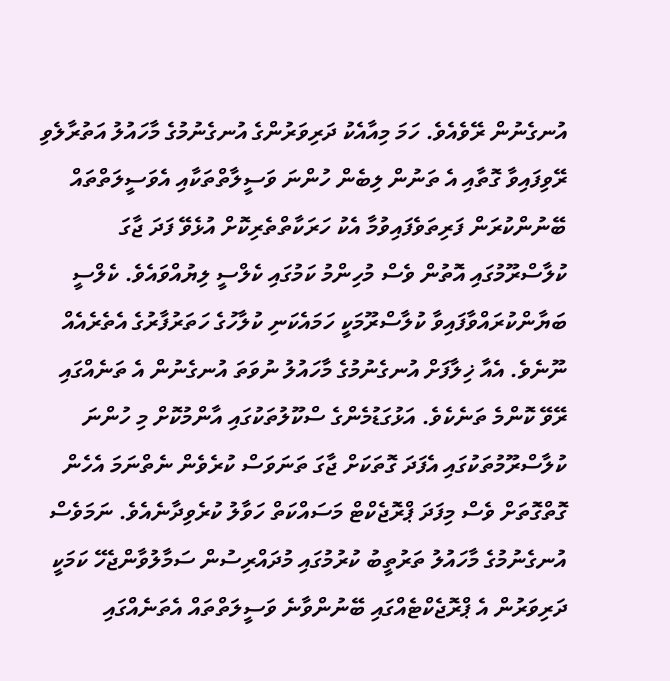އުނގެނުން ރޭވެއެވެ. ހަމަ މިއާއެކު ދަރިވަރުންގެ އުނގެނުމުގެ މާހައުލު އަތުރާލެވި ރޭވިފައިވާ ގޮތާއި އެ ތަނުން ލިބެން ހުންނަ ވަސީލާތްތަކާއި އެވަސީލަތްތައް ބޭނުންކުރަން ފަރިތަވެފައިވުމާ އެކު ހަރަކާތްތެރިކޮށް އުޅެވޭ ފަދަ ޖާގަ ކުލާސްރޫމުގައި އޮތުން ވެސް މުހިންމު ކަމުގައި ކެލްސީ ލިޔުއްވައެވެ. ކެލްސީ ބަޔާންކުރައްވާފައިވާ ކުލާސްރޫމަކީ ހަމައެކަނި ކުލާހުގެ ހަތަރުފާރުގެ އެތެރެއެއް ނޫނެވެ. އެއާ ޚިލާފަށް އުނގެނުމުގެ މާހައުލު ނުވަތަ އުނގެނުން އެ ތަނެއްގައި ރޭވޭ ކޮންމެ ތަނެކެވެ. އަޅުގަޑުމެންގެ ސްކޫލުތަކުގައި އާންމުކޮށް މި ހުންނަ ކުލާސްރޫމުތަކުގައި އެފަދަ ގޮތަކަށް ޖާގަ ތަނަވަސް ކުރެވެން ނެތްނަމަ އެހެން ގޮތްގޮތަށް ވެސް މިފަދަ ޕްރޮޖެކްޓް މަސައްކަތް ހަވާލު ކުރެވިދާނެއެވެ. ނަމަވެސް އުނގެނުމުގެ މާހައުލު ތަރުތީބު ކުރުމުގައި މުދައްރިސުން ސަމާލުވާންޖެހޭ ކަމަކީ ދަރިވަރުން އެ ޕްރޮޖެކްޓެއްގައި ބޭނުންވާނެ ވަސީލަތްތައް އެތަނެއްގައި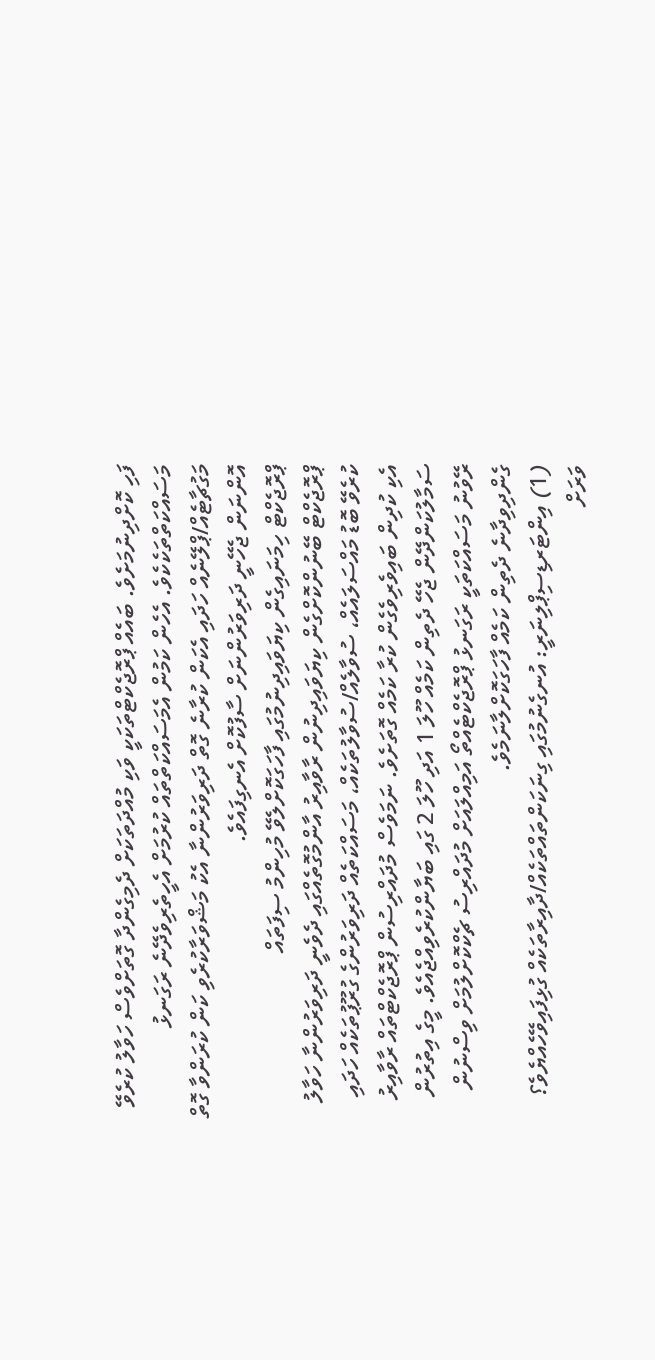ފަހި ކޮށްދިނުމަށެވެ. ބައެއް ޕްރޮޖެކްޓްތަކަކީ ވަކި މުއްދަތަކަށް ދެމިގެންދާ ގޮތަށްވެސް ހަވާލު ކުރެވޭ މަސައްކަތްތަކެކެވެ. އެހެން ކަމުން އެމަސައްކަތްތައް ކުރުމަށް އެހީތެރިވެދޭނެ ރަގަނޅު މަގުޗާޓެއް/ޕްލޭނެއް ހަދައި އެކަން ކުރާނެ ގޮތް ދަރިވަރުންނާ އެކު މަޝްވަރާކުރެވި ކަން ކުރަންވާ ގޮތް އޮންނަން ޖެހޭނީ ދަރިވަރުންނަށް ސާފުކޮށް އެނގިފައެވެ.
ޕްރޮޖެކްޓް ހިމަނައިގެން ކިޔަވައިދިނުމުގައި ފާހަގަކޮށްލެވޭ މުހިންމު ސިފަތައް
ޕްރޮޖެކްޓް ބޭނުންކޮށްގެން ކިޔަވައިދިނުން ރާވާއިރު އާންމުގޮތެއްގައި ދެވެނީ ދަރިވަރުންނާ ހަވާލު ކުރެވޭ ބޮޑު މައްސަލައެއް، ސުވާލެއް/ސުވާލުތަކެއް، މަސައްކަތެއް ދަރިވަރުންގެ ގުރޫޕުތަކެއް ހަދައި އެކި ކުދިން ބައިވެރިވެގެން ކުރާ ކަމެއް ގޮތަށެވެ. ނަމަވެސް މުދައްރިސުން ޕްރޮޖެކްޓްތައް ރާވާއިރު ސަމާލުކަންދޭން ޖެހޭ ދެތިން ކަމެއް ހޫލަ 1 އަދި ހޫލަ 2 ގައި ބަޔާންކުރެވިއްޖެއެވެ. މީގެ އިތުރުން ރޭވުނު މަސައްކަތަކީ ރަގަނޅު ޕްރޮޖެކްޓެއްތޯ އަމިއްލައަށް މުދައްރިސު ޗެކްކޮށްލުމަށް ވިސްނުން ގެންދިވިދާނެ ދެތިން ކަމެއް ފާހަގަކޮށްލާނަމެވެ.
(1) އިންޓަރޑިސިޕްލިނަރީ: އުނގެނުމުގައި ގިނަކަންތައްތަކެއް/ދާއިރާތަކެއް ގުޅިފައިވޭހެއްޔެވެ؟
ވަރަށް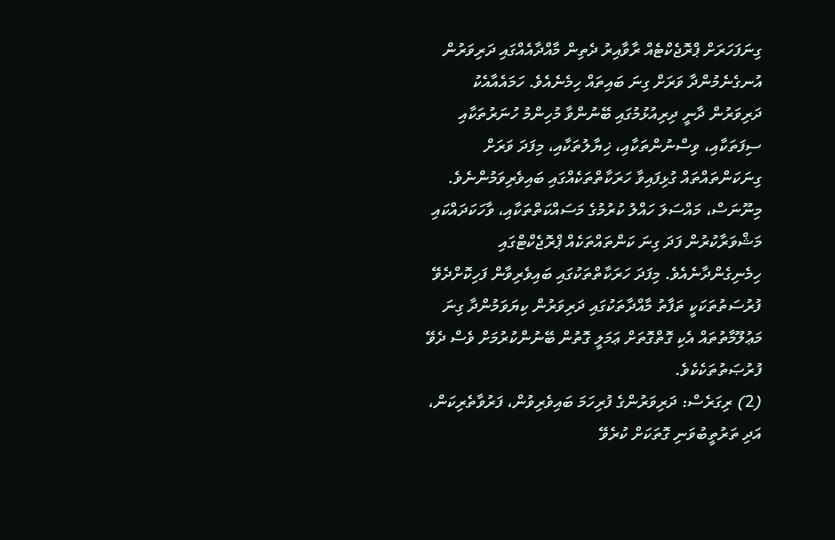ގިނަފަހަރަށް ޕްރޮޖެކްޓެއް ރާވާއިރު ދެތިން މާއްދާއެއްގައި ދަރިވަރުން އުނގެނެމުންދާ ވަރަށް ގިނަ ބައިތައް ހިމެނެއެވެ. ހަމައެއާއެކު ދަރިވަރުން ދާނީ ދިރިއުޅުމުގައި ބޭނުންވާ މުހިންމު ހުނަރުތަކާއި ސިފަތަކާއި، ވިސްނުންތަކާއި، ޚިޔާލުތަކާއި، މިފަދަ ވަރަށް ގިނަކަންތައްތައް ގުޅިފައިވާ ހަރަކާތްތަކެއްގައި ބައިވެރިވަމުންނެވެ. މިނޫނަސް، މައްސަލަ ހައްލު ކުރުމުގެ މަސައްކަތްތަކާއި، ވާހަކަދައްކައި މަޝްވަރާކުރުން ފަދަ ގިނަ ކަންތައްތަކެއް ޕްރޮޖެކްޓްގައި ހިމެނިގެންދާނެއެވެ. މިފަދަ ހަރަކާތްތަކުގައި ބައިވެރިވާން ފަހިކޮށްދެވޭ ފުރުސަތުތަކަކީ ތަފާތު މާއްދާތަކުގައި ދަރިވަރުން ކިޔަވަމުންދާ ގިނަ މަޢުލޫމާތުތައް އެކި ގޮތްގޮތަށް ޢަމަލީ ގޮތުން ބޭނުންކުރުމަށް ވެސް ދެވޭ ފުރުޞަތުތަކެކެވެ.
(2) ރިގަރެސް: ދަރިވަރުންގެ ފުރިހަމަ ބައިވެރިވުން، ފަރުވާތެރިކަން، އަދި ތަރުތީބުވަނި ގޮތަކަށް ކުރެވޭ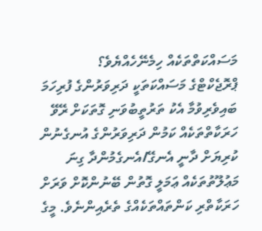މަސައްކަތްތަކެއް ހިމެނޭހެއްޔެވެ؟
ޕްރޮޖެކްޓްގެ މަސައްކަތަކީ ދަރިވަރުންގެ ފުރިހަމަ ބައިވެރިވުމާ އެކު ތަރުތީބުވަނި ގޮތަކަށް ރޭވޭ ހަރަކާތްތަކެއް ކަމުން ދަރިވަރުންގެ އުނގެނުން ކުރިޔަށް ދާނީ އެނގޭ/އެނގެމުންދާ ގިނަ މަޢުލޫތުތަކެއް ޢަމަލީ ގޮތުން ބޭނުންކޮށް ވަރަށް ހަރަކާތްރި ކަންތައްތަކެއްގެ ތެރެއިންނެވެ. މީގެ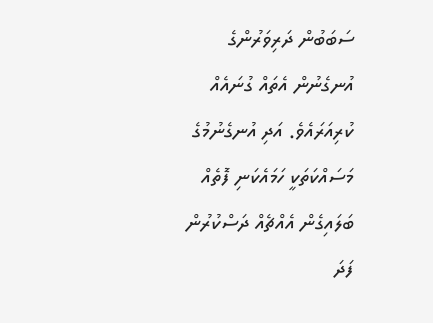ސަބަބުން ދަރިވަރުންގެ އުނގެނުން އެތައް ގުނައެއް ކުރިއަރައެވެ. އަދި އުނގެނުމުގެ މަސައްކަތަކީ ހަމައެކަނި ފޮތެއް ބަލައިގެން އެއްޗެއް ދަސްކުރުން ފަދަ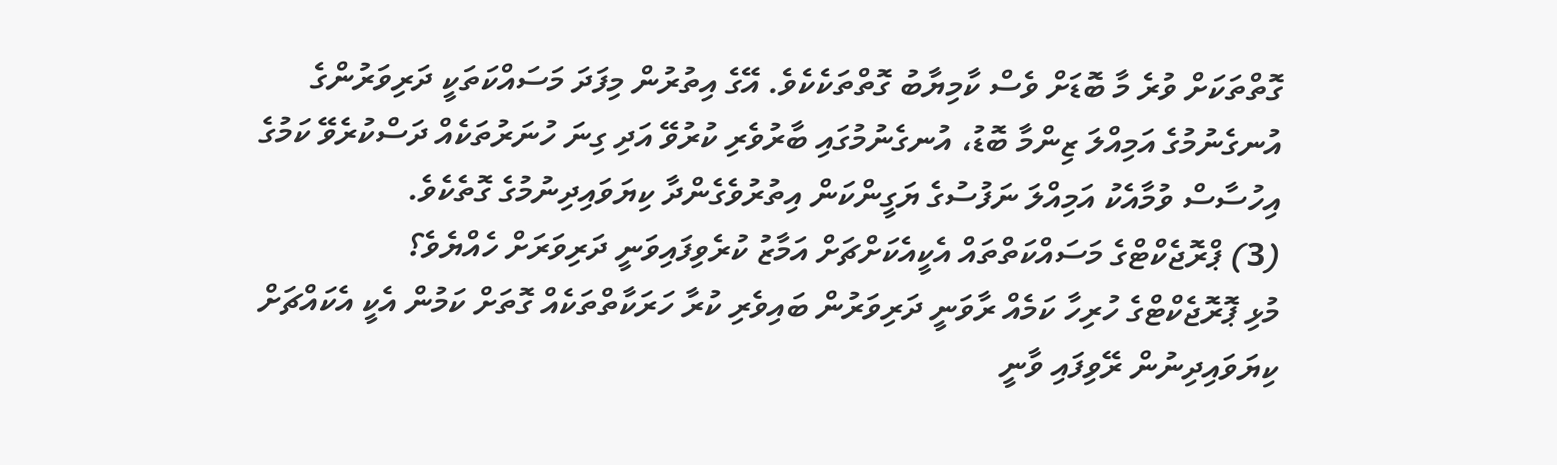ގޮތްތަކަށް ވުރެ މާ ބޮޑަށް ވެސް ކާމިޔާބު ގޮތްތަކެކެވެ. އޭގެ އިތުރުން މިފަދަ މަސައްކަތަކީ ދަރިވަރުންގެ އުނގެނުމުގެ އަމިއްލަ ޒިންމާ ބޮޑު، އުނގެނުމުގައި ބާރުވެރި ކުރުވޭ އަދި ގިނަ ހުނަރުތަކެއް ދަސްކުރެވޭ ކަމުގެ އިހުސާސް ވުމާއެކު އަމިއްލަ ނަފުސުގެ ޔަގީންކަން އިތުރުވެގެންދާ ކިޔަވައިދިނުމުގެ ގޮތެކެވެ.
(3) ޕްރޮޖެކްޓްގެ މަސައްކަތްތައް އެކީއެކަށްޗަށް އަމާޒު ކުރެވިފައިވަނީ ދަރިވަރަށް ހެއްޔެވެ؟
މުޅި ޕޮރޮޖެކްޓްގެ ހުރިހާ ކަމެއް ރާވަނީ ދަރިވަރުން ބައިވެރި ކުރާ ހަރަކާތްތަކެއް ގޮތަށް ކަމުން އެކީ އެކައްޗަށް ކިޔަވައިދިނުން ރޭވިފައި ވާނީ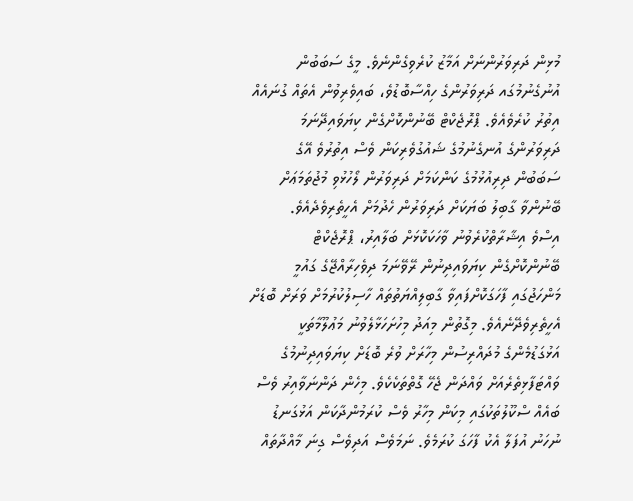މުޅިން ދަރިވަރުންނަށް އަމާޒު ކުރެވިގެންނެވެ. މީގެ ސަބަބުން އުނުގެނުމުގައ ދަރިވަރުންގެ ހިއްސާބޮޑުވެ، ބައިވެރިވުން އެތައް ގުނައެއް އިތުރު ކުރެވެއެވެ. ޕްރޮޖެކްޓް ބޭނުންކޮށްގެން ކިޔަވައިދޭނަމަ ދަރިވަރުންގެ އުނގެނުމުގެ ޝައުގުވެރިކަން ވެސް އިތުރުވެ އޭގެ ސަބަބުން ދިރިއުޅުމުގެ ކަންކަމަށް ދަރިވަރުން ލޯހުޅުވި މުޖުތަމަޢަށް ބޭނުންވާ ގާބިލު ބަޔަކަށް ދަރިވަރުން ހެދުމަށް އެހީތެރިވެދެއެވެ.
އިސްވެ އިޝާރާތްކުރެވުނު ވާހަކަކޮޅަށް ބަލާއިރު، ޕްރޮޖެކްޓް ބޭނުންކޮށްގެން ކިޔަވައިދިނުން ރޭވޭނަމަ ދިވެހިރާއްޖޭގެ ގައުމީ މަންހަޖުގައި ފާހަގަކޮށްފައިވާ ގާބިލިއްޔަތުތައް ހާސިލުކުރުމަށް ވަރަށް ބޮޑަށް އެހީތެރިވެދޭނެއެވެ. މިގޮތުން މިއަދު މިހުށަހަޅާލެވުނު މަޢުލޫމާތަކީ އަޅުގަޑުމެންގެ މުދައްރިސުން މިހާރަށް ވުރެ ބޮޑަށް ކިޔަވައިދިނުމުގެ ވައްޓަފާޅިތެރެއަށް ވައްދަން ޖެހޭ ގޮތްތަކެކެވެ. މިހެން ދަންނަވާއިރު ވެސް ބައެއް ސްކޫލުތަކުގައި މިކަން މިހާރު ވެސް ކުރަމުންދާކަން އަޅުގަނޑު ނުހަނު އުފަލާ އެކު ފާހަގަ ކުރަމެވެ. ނަމަވެސް އަދިވެސް ގިނަ މާއްދާތައް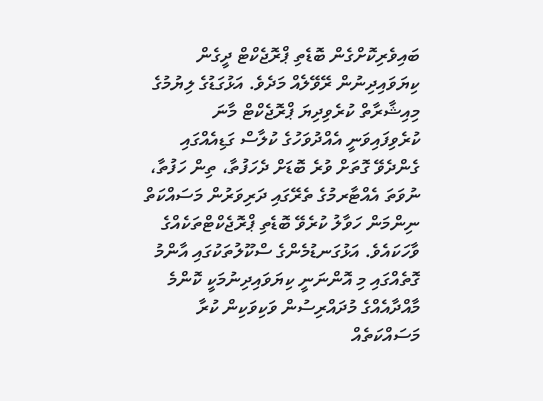ބައިވެރިކޮށްގެން ބޮޑެތި ޕްރޮޖެކްޓް ދީގެން ކިޔަވައިދިނުން ރޭވޭލެއް މަދެވެ. އަޅުގަޑުގެ ލިޔުމުގެ މިއިޝާރާތް ކުރެވިދިޔަ ޕްރޮޖެކްޓް މާނަ ކުރެވިފައިވަނީ އެއްދުވަހުގެ ކުލާސް ގަޑިއެއްގައި ގެންދެވޭ ގޮތަށް ވުރެ ބޮޑަށް ދެހަފުތާ، ތިން ހަފުތާ، ނުވަތަ އެއްޓާރމުގެ ތެރޭގައި ދަރިވަރުން މަސައްކަތް ނިންމަން ހަވާލު ކުރެވޭ ބޮޑެތި ޕްރޮޖެކްޓްތަކެއްގެ ވާހަކައެވެ. އަޅުގަނޑުމެންގެ ސްކޫލުތަކުގައި އާންމު ގޮތެއްގައި މި އޮންނަނީ ކިޔަވައިދިނުމަކީ ކޮންމެ މާއްދާއެއްގެ މުދައްރިސުން ވަކިވަކިން ކުރާ މަސައްކަތެއް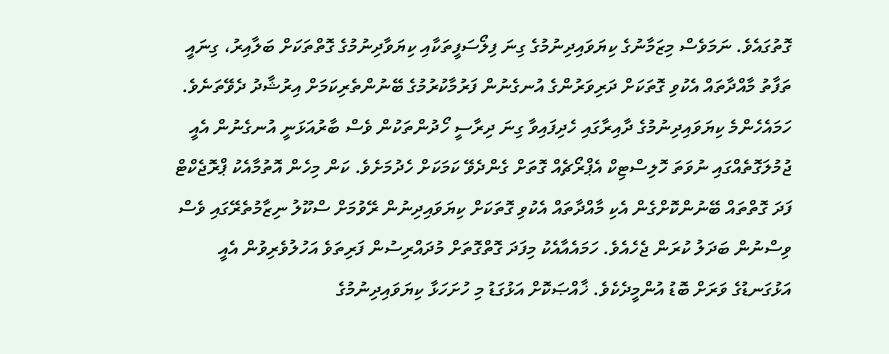ގޮތުގައެވެ. ނަމަވެސް މިޒަމާނުގެ ކިޔަވައިދިނުމުގެ ގިނަ ފިލޯސަފީތަކާއި ކިޔަވާދިނުމުގެ ގޮތްތަކަށް ބަލާއިރު، ގިނައީ ތަފާތު މާއްދާތައް އެކުވި ގޮތަކަށް ދަރިވަރުންގެ އުނގެނުން ފަރުމާކުރުމުގެ ބޭނުންތެރިކަމަށް އިރުޝާދު ދެވޭތަނެވެ. ހަމައެހެންމެ ކިޔަވައިދިނުމުގެ ދާއިރާގައި ހެދިފައިވާ ގިނަ ދިރާސީ ހޯދުންތަކުން ވެސް ބާރުއަޅަނީ އުނގެނުން އެއީ ޖުމުލަގޮތެއްގައި ނުވަތަ ހޮލިސްޓިކް އެޕްރޯޗެއް ގޮތަށް ގެންދެވޭ ކަމަކަށް ހެދުމަށެވެ. ކަން މިހެން އޮތުމާއެކު ޕްރޮޖެކްޓް ފަދަ ގޮތްތައް ބޭނުންކޮށްގެން އެކި މާއްދާތައް އެކުވި ގޮތަކަށް ކިޔަވައިދިނުން ރޭވުމަށް ސްކޫލު ނިޒާމުތެރޭގައި ވެސް ވިސްނުން ބަދަލު ކުރަން ޖެހެއެވެ. ހަމައެއާއެކު މިފަދަ ގޮތްގޮތަށް މުދައްރިސުން ފަރިތަވެ އަހުލުވެރިވުން އެއީ އަޅުގަނޑުގެ ވަރަށް ބޮޑު އުންމީދެކެވެ. ޚާއްޞަކޮށް އަޅުގަޑު މި ހުށަހަޅާ ކިޔަވައިދިނުމުގެ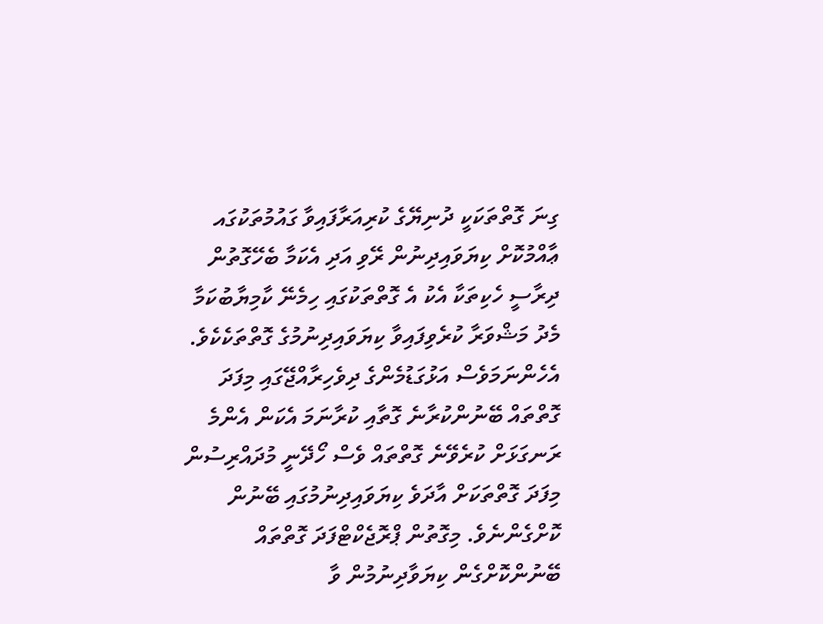ގިނަ ގޮތްތަކަކީ ދުނިޔޭގެ ކުރިއަރާފައިވާ ގައުމުތަކުގައ ޢާއްމުކޮށް ކިޔަވައިދިނުން ރޭވި އަދި އެކަމާ ބެހޭގޮތުން ދިރާސީ ހެކިތަކާ އެކު އެ ގޮތްތަކުގައި ހިމެނޭ ކާމިޔާބުކަމާ މެދު މަޝްވަރާ ކުރެވިފައިވާ ކިޔަވައިދިނުމުގެ ގޮތްތަކެކެވެ. އެހެންނަމަވެސް އަޅުގަޑުމެންގެ ދިވެހިރާއްޖޭގައި މިފަދަ ގޮތްތައް ބޭނުންކުރާނެ ގޮތާއި ކުރާނަމަ އެކަން އެންމެ ރަނގަޅަށް ކުރެވޭނެ ގޮތްތައް ވެސް ހޯދޭނީ މުދައްރިސުން މިފަދަ ގޮތްތަކަށް އާދަވެ ކިޔަވައިދިނުމުގައި ބޭނުން ކޮށްގެންނެވެ. މިގޮތުން ޕްރޮޖެކްޓްފަދަ ގޮތްތައް ބޭނުންކޮށްގެން ކިޔަވާދިނުމުން ވާ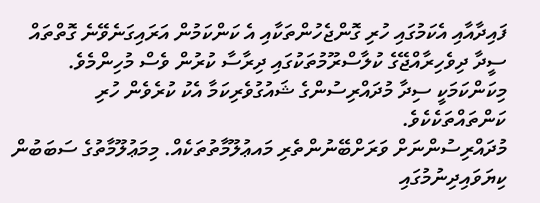ފައިދާއާއި އެކަމުގައި ހުރި ގޮންޖެހުންތަކާއި އެ ކަންކަމުން އަރައިގަނެވޭނެ ގޮތްތައް ސީދާ ދިވެހިރާއްޖޭގެ ކުލާސްރޫމުތަކުގައި ދިރާސާ ކުރުން ވެސް މުހިންމެވެ. މިކަންކަމަކީ ސިދާ މުދައްރިސުންގެ ޝައުގުވެރިކަމާ އެކު ކުރެވެން ހުރި ކަންތައްތަކެކެވެ.
މުދައްރިސުންނަށް ވަރަށްބޭނުންތެރި މައޢުލޫމާތުތަކެއް. މިމަޢުލޫމާތުގެ ސަބަބުން ކިޔަވައިދިނުމުގައި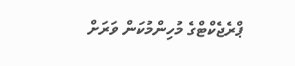ޕްރެޖެކްޓްގެ މުހިންމުކަން ވަރަށް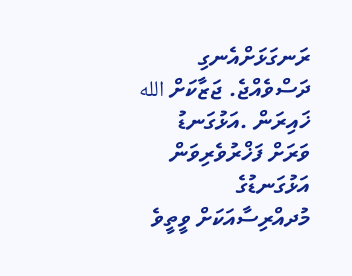ރަނގަޅަށްއެނގި ދަސްވެއްޖެ. ޖަޒާކަށް الله ޚައިރަން .އަޅުގަނޑު ވަރަށް ފަޚްރުވެރިވަން އަޅުގަނޑުގެ މުދއްރިސާއަކަށް ވީތީވެ